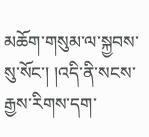མཆོག་གསུམ་ལ་སྐྱབས་ སུ་སོང་། །འདི་ནི་སངས་རྒྱས་རིགས་དག་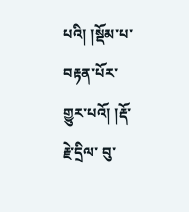པའི། །སྡོམ་པ་བརྟན་པོར་གྱུར་པའོ། །རྡོ་རྗེ་དྲིལ་ བུ་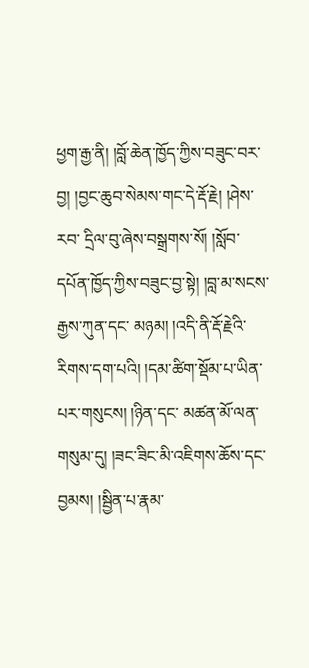ཕྱག་རྒྱ་ནི། །བློ་ཆེན་ཁྱོད་ཀྱིས་བཟུང་བར་བྱ། །བྱང་ཆུབ་སེམས་གང་དེ་རྡོ་རྗེ། །ཤེས་རབ་ དྲིལ་བུ་ཞེས་བསྒྲགས་སོ། །སློབ་དཔོན་ཁྱོད་ཀྱིས་བཟུང་བྱ་སྟེ། །བླ་མ་སངས་རྒྱས་ཀུན་དང་ མཉམ། །འདི་ནི་རྡོ་རྗེའི་རིགས་དག་པའི། །དམ་ཚིག་སྡོམ་པ་ཡིན་པར་གསུངས། །ཉིན་དང་ མཚན་མོ་ལན་གསུམ་དུ། །ཟང་ཟིང་མི་འཇིགས་ཆོས་དང་བྱམས། །སྦྱིན་པ་རྣམ་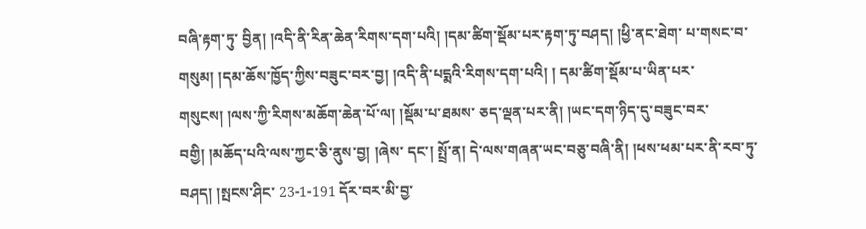བཞི་རྟག་ཏུ་ བྱིན། །འདི་ནི་རིན་ཆེན་རིགས་དག་པའི། །དམ་ཚིག་སྡོམ་པར་རྟག་ཏུ་བཤད། །ཕྱི་ནང་ཐེག་ པ་གསང་བ་གསུམ། །དམ་ཆོས་ཁྱོད་ཀྱིས་བཟུང་བར་བྱ། །འདི་ནི་པདྨའི་རིགས་དག་པའི། ། དམ་ཚིག་སྡོམ་པ་ཡིན་པར་གསུངས། །ལས་ཀྱི་རིགས་མཆོག་ཆེན་པོ་ལ། །སྡོམ་པ་ཐམས་ ཅད་ལྡན་པར་ནི། །ཡང་དག་ཉིད་དུ་བཟུང་བར་བགྱི། །མཆོད་པའི་ལས་ཀྱང་ཅི་ནུས་བྱ། །ཞེས་ དང་། སྤྲོ་ན། དེ་ལས་གཞན་ཡང་བཅུ་བཞི་ནི། །ཕས་ཕམ་པར་ནི་རབ་ཏུ་བཤད། །སྤངས་ཤིང་ 23-1-191 དོར་བར་མི་བྱ་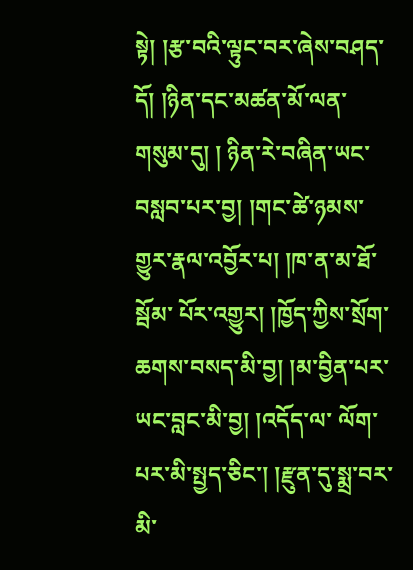སྟེ། །རྩ་བའི་ལྟུང་བར་ཞེས་བཤད་དོ། །ཉིན་དང་མཚན་མོ་ལན་གསུམ་དུ། ། ཉིན་རེ་བཞིན་ཡང་བསླབ་པར་བྱ། །གང་ཚེ་ཉམས་གྱུར་རྣལ་འབྱོར་པ། །ཁ་ན་མ་ཐོ་སྦོམ་ པོར་འགྱུར། །ཁྱོད་ཀྱིས་སྲོག་ཆགས་བསད་མི་བྱ། །མ་བྱིན་པར་ཡང་བླང་མི་བྱ། །འདོད་ལ་ ལོག་པར་མི་སྤྱད་ཅིང་། །རྫུན་དུ་སྨྲ་བར་མི་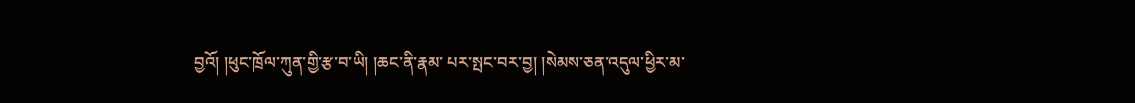བྱའོ། །ཕུང་ཁྲོལ་ཀུན་གྱི་རྩ་བ་ཡི། །ཆང་ནི་རྣམ་ པར་སྤང་བར་བྱ། །སེམས་ཅན་འདུལ་ཕྱིར་མ་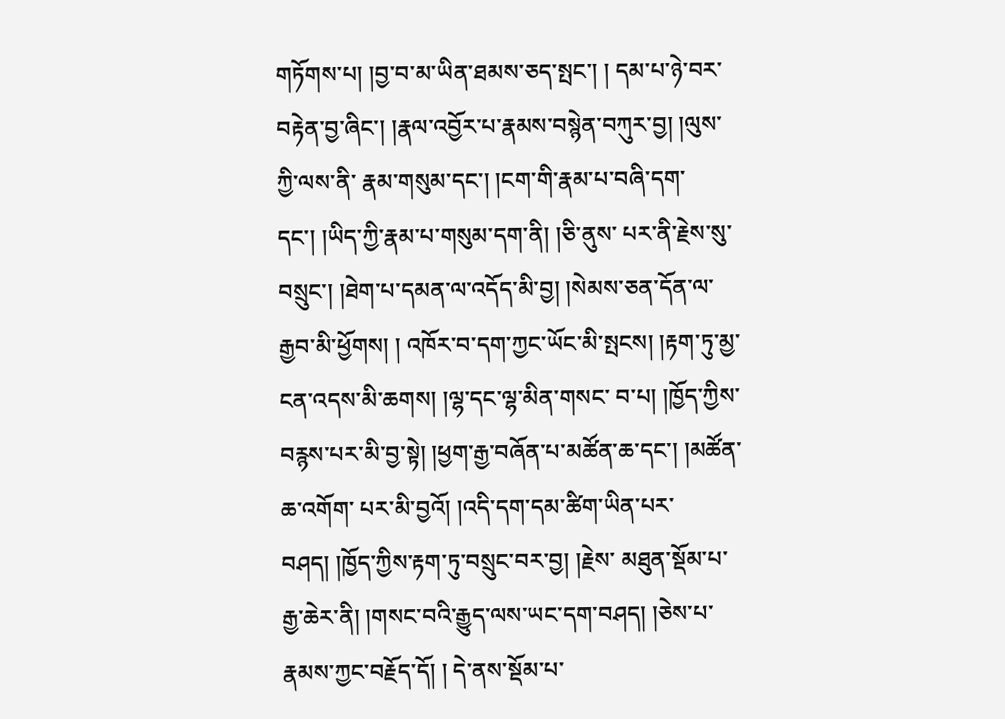གཏོགས་པ། །བྱ་བ་མ་ཡིན་ཐམས་ཅད་སྤང་། ། དམ་པ་ཉེ་བར་བརྟེན་བྱ་ཞིང་། །རྣལ་འབྱོར་པ་རྣམས་བསྙེན་བཀུར་བྱ། །ལུས་ཀྱི་ལས་ནི་ རྣམ་གསུམ་དང་། །ངག་གི་རྣམ་པ་བཞི་དག་དང་། །ཡིད་ཀྱི་རྣམ་པ་གསུམ་དག་ནི། །ཅི་ནུས་ པར་ནི་རྗེས་སུ་བསྲུང་། །ཐེག་པ་དམན་ལ་འདོད་མི་བྱ། །སེམས་ཅན་དོན་ལ་རྒྱབ་མི་ཕྱོགས། ། འཁོར་བ་དག་ཀྱང་ཡོང་མི་སྤངས། །རྟག་ཏུ་མྱ་ངན་འདས་མི་ཆགས། །ལྷ་དང་ལྷ་མིན་གསང་ བ་པ། །ཁྱོད་ཀྱིས་བརྙས་པར་མི་བྱ་སྟེ། །ཕྱག་རྒྱ་བཞོན་པ་མཚོན་ཆ་དང་། །མཚོན་ཆ་འགོག་ པར་མི་བྱའོ། །འདི་དག་དམ་ཚིག་ཡིན་པར་བཤད། །ཁྱོད་ཀྱིས་རྟག་ཏུ་བསྲུང་བར་བྱ། །རྗེས་ མཐུན་སྡོམ་པ་རྒྱ་ཆེར་ནི། །གསང་བའི་རྒྱུད་ལས་ཡང་དག་བཤད། །ཅེས་པ་རྣམས་ཀྱང་བརྗོད་དོ། ། དེ་ནས་སྡོམ་པ་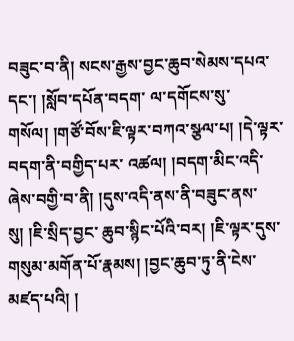བཟུང་བ་ནི། སངས་རྒྱས་བྱང་ཆུབ་སེམས་དཔའ་དང་། །སློབ་དཔོན་བདག་ ལ་དགོངས་སུ་གསོལ། །གཙོ་བོས་ཇི་ལྟར་བཀའ་སྩལ་པ། །དེ་ལྟར་བདག་ནི་བགྱིད་པར་ འཚལ། །བདག་མིང་འདི་ཞེས་བགྱི་བ་ནི། །དུས་འདི་ནས་ནི་བཟུང་ནས་སུ། །ཇི་སྲིད་བྱང་ ཆུབ་སྙིང་པོའི་བར། །ཇི་ལྟར་དུས་གསུམ་མགོན་པོ་རྣམས། །བྱང་ཆུབ་ཏུ་ནི་ངེས་མཛད་པའི། །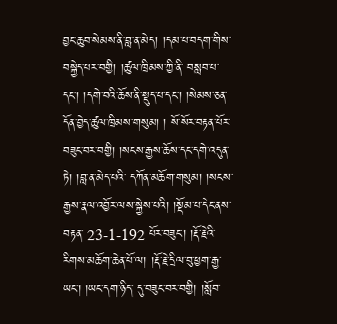བྱང་ཆུབ་སེམས་ནི་བླ་ན་མེད། །དམ་པ་བདག་གིས་བསྐྱེད་པར་བགྱི། །ཚུལ་ཁྲིམས་ཀྱི་ནི་ བསླབ་པ་དང་། །དགེ་བའི་ཆོས་ནི་སྡུད་པ་དང་། །སེམས་ཅན་དོན་བྱེད་ཚུལ་ཁྲིམས་གསུམ། ། སོ་སོར་བརྟན་པོར་བཟུང་བར་བགྱི། །སངས་རྒྱས་ཆོས་དང་དགེ་འདུན་ཏེ། །བླ་ན་མེད་པའི་ དཀོན་མཆོག་གསུམ། །སངས་རྒྱས་རྣལ་འབྱོར་ལས་སྐྱེས་པའི། །སྡོམ་པ་དེང་ནས་བརྟན་ 23-1-192 པོར་བཟུང་། །རྡོ་རྗེའི་རིགས་མཆོག་ཆེན་པོ་ལ། །རྡོ་རྗེ་དྲིལ་བུ་ཕྱག་རྒྱ་ཡང་། །ཡང་དག་ཉིད་ དུ་བཟུང་བར་བགྱི། །སློབ་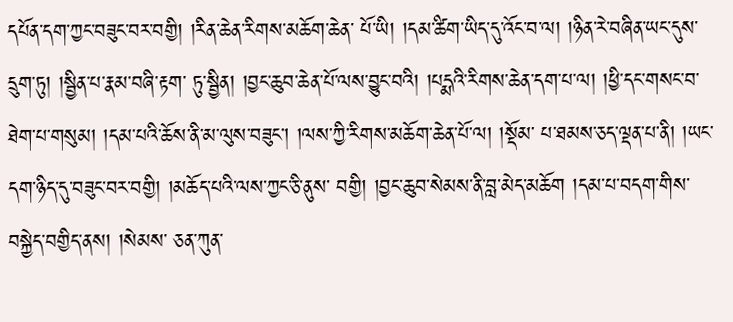དཔོན་དག་ཀྱང་བཟུང་བར་བགྱི། །རིན་ཆེན་རིགས་མཆོག་ཆེན་ པོ་ཡི། །དམ་ཚིག་ཡིད་དུ་འོང་བ་ལ། །ཉིན་རེ་བཞིན་ཡང་དུས་དྲུག་ཏུ། །སྦྱིན་པ་རྣམ་བཞི་རྟག་ ཏུ་སྦྱིན། །བྱང་ཆུབ་ཆེན་པོ་ལས་བྱུང་བའི། །པདྨའི་རིགས་ཆེན་དག་པ་ལ། །ཕྱི་དང་གསང་བ་ ཐེག་པ་གསུམ། །དམ་པའི་ཆོས་ནི་མ་ལུས་བཟུང་། །ལས་ཀྱི་རིགས་མཆོག་ཆེན་པོ་ལ། །སྡོམ་ པ་ཐམས་ཅད་ལྡན་པ་ནི། །ཡང་དག་ཉིད་དུ་བཟུང་བར་བགྱི། །མཆོད་པའི་ལས་ཀྱང་ཅི་ནུས་ བགྱི། །བྱང་ཆུབ་སེམས་ནི་བླ་མེད་མཆོག །དམ་པ་བདག་གིས་བསྐྱེད་བགྱིད་ནས། །སེམས་ ཅན་ཀུན་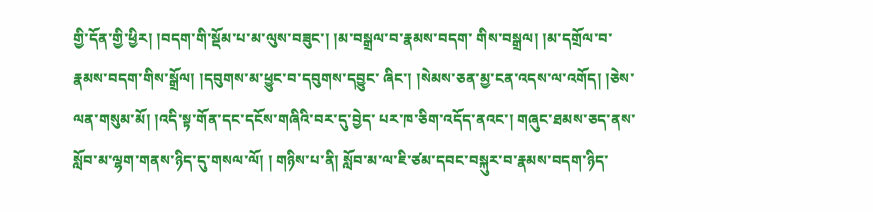གྱི་དོན་གྱི་ཕྱིར། །བདག་གི་སྡོམ་པ་མ་ལུས་བཟུང་། །མ་བསྒྲལ་བ་རྣམས་བདག་ གིས་བསྒྲལ། །མ་དགྲོལ་བ་རྣམས་བདག་གིས་སྒྲོལ། །དབུགས་མ་ཕྱུང་བ་དབུགས་དབྱུང་ ཞིང་། །སེམས་ཅན་མྱ་ངན་འདས་ལ་འགོད། །ཅེས་ལན་གསུམ་མོ། །འདི་སྟ་གོན་དང་དངོས་གཞིའི་བར་དུ་བྱེད་ པར་ཁ་ཅིག་འདོད་ནའང་། གཞུང་ཐམས་ཅད་ནས་སློབ་མ་ལྷག་གནས་ཉིད་དུ་གསལ་ལོ། ། གཉིས་པ་ནི། སློབ་མ་ལ་ཇི་ཙམ་དབང་བསྐུར་བ་རྣམས་བདག་ཉིད་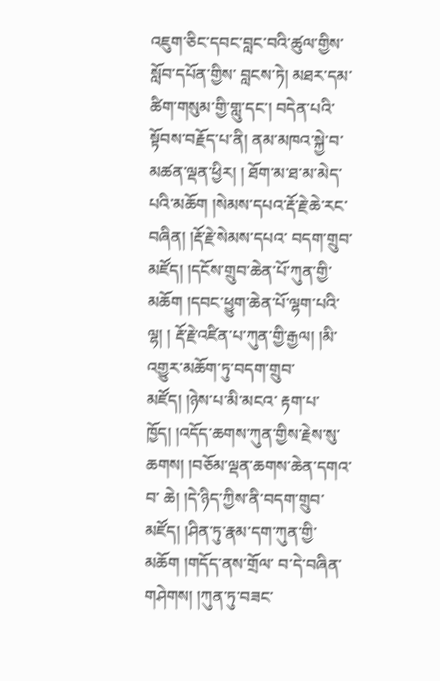འཇུག་ཅིང་དབང་བླང་བའི་ཚུལ་གྱིས་སློབ་དཔོན་གྱིས་ བླངས་ཏེ། མཐར་དམ་ཚིག་གསུམ་གྱི་གླུ་དང་། བདེན་པའི་སྟོབས་བརྗོད་པ་ནི། ནམ་མཁའ་སྐྱེ་བ་མཚན་ལྡན་ཕྱིར། ། ཐོག་མ་ཐ་མ་མེད་པའི་མཆོག །སེམས་དཔའ་རྡོ་རྗེ་ཆེ་རང་བཞིན། །རྡོ་རྗེ་སེམས་དཔའ་ བདག་གྲུབ་མཛོད། །དངོས་གྲུབ་ཆེན་པོ་ཀུན་གྱི་མཆོག །དབང་ཕྱུག་ཆེན་པོ་ལྷག་པའི་ལྷ། ། རྡོ་རྗེ་འཛིན་པ་ཀུན་གྱི་རྒྱལ། །མི་འགྱུར་མཆོག་ཏུ་བདག་གྲུབ་མཛོད། །ཉེས་པ་མི་མངའ་ རྟག་པ་ཁྱོད། །འདོད་ཆགས་ཀུན་གྱིས་རྗེས་སུ་ཆགས། །བཅོམ་ལྡན་ཆགས་ཆེན་དགའ་བ་ ཆེ། །དེ་ཉིད་ཀྱིས་ནི་བདག་གྲུབ་མཛོད། །ཤིན་ཏུ་རྣམ་དག་ཀུན་གྱི་མཆོག །གདོད་ནས་གྲོལ་ བ་དེ་བཞིན་གཤེགས། །ཀུན་ཏུ་བཟང་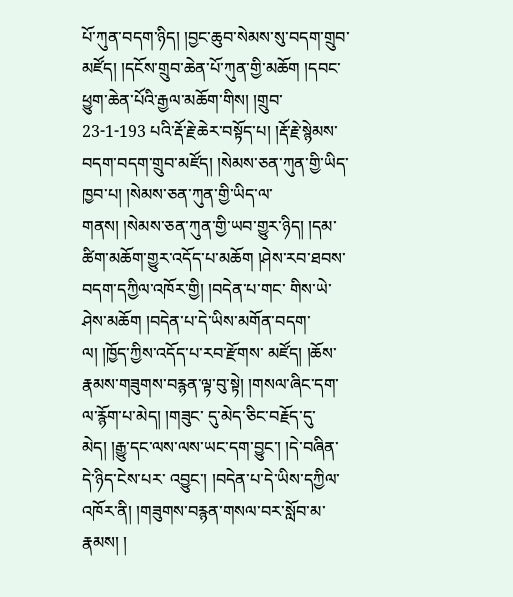པོ་ཀུན་བདག་ཉིད། །བྱང་ཆུབ་སེམས་སུ་བདག་གྲུབ་ མཛོད། །དངོས་གྲུབ་ཆེན་པོ་ཀུན་གྱི་མཆོག །དབང་ཕྱུག་ཆེན་པོའི་རྒྱལ་མཆོག་གིས། །གྲུབ་ 23-1-193 པའི་རྡོ་རྗེ་ཆེར་བསྟོད་པ། །རྡོ་རྗེ་སྙེམས་བདག་བདག་གྲུབ་མཛོད། །སེམས་ཅན་ཀུན་གྱི་ཡིད་ ཁྱབ་པ། །སེམས་ཅན་ཀུན་གྱི་ཡིད་ལ་གནས། །སེམས་ཅན་ཀུན་གྱི་ཡབ་གྱུར་ཉིད། །དམ་ ཚིག་མཆོག་གྱུར་འདོད་པ་མཆོག །ཤེས་རབ་ཐབས་བདག་དཀྱིལ་འཁོར་གྱི། །བདེན་པ་གང་ གིས་ཡེ་ཤེས་མཆོག །བདེན་པ་དེ་ཡིས་མགོན་བདག་ལ། །ཁྱོད་ཀྱིས་འདོད་པ་རབ་རྫོགས་ མཛོད། །ཆོས་རྣམས་གཟུགས་བརྙན་ལྟ་བུ་སྟེ། །གསལ་ཞིང་དག་ལ་རྙོག་པ་མེད། །གཟུང་ དུ་མེད་ཅིང་བརྗོད་དུ་མེད། །རྒྱུ་དང་ལས་ལས་ཡང་དག་བྱུང་། །དེ་བཞིན་དེ་ཉིད་ངེས་པར་ འབྱུང་། །བདེན་པ་དེ་ཡིས་དཀྱིལ་འཁོར་ནི། །གཟུགས་བརྙན་གསལ་བར་སློབ་མ་རྣམས། །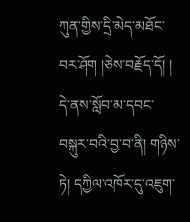ཀུན་གྱིས་དྲི་མེད་མཐོང་བར་ཤོག །ཅེས་བརྗོད་དོ། ། དེ་ནས་སློབ་མ་དབང་བསྐུར་བའི་བྱ་བ་ནི། གཉིས་ཏེ། དཀྱིལ་འཁོར་དུ་འཇུག་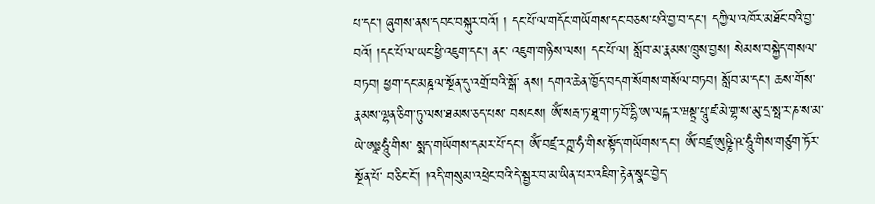པ་དང་། ཞུགས་ནས་དབང་བསྐུར་བའོ། ། དང་པོ་ལ་གདོང་གཡོགས་དང་བཅས་པའི་བྱ་བ་དང་། དཀྱིལ་འཁོར་མཐོང་བའི་བྱ་བའོ། །དང་པོ་ལ་ཡང་ཕྱི་འཇུག་དང་། ནང་ འཇུག་གཉིས་ལས། དང་པོ་ལ། སློབ་མ་རྣམས་ཁྲུས་བྱས། སེམས་བསྐྱེད་གསལ་བཏབ། ཕྱག་དང་མཎྜལ་སྔོན་དུ་འགྲོ་བའི་སྒོ་ ནས། དགའ་ཆེན་ཁྱོད་བདག་སོགས་གསོལ་བཏབ། སློབ་མ་དང་། ཆས་གོས་རྣམས་ལྷན་ཅིག་ཏུ་ལས་ཐམས་ཅད་པས་ བསངས། ༀ་སརྦ་ཏ་ཐཱ་ག་ཏ་བོ་དྷི་ཨ་ལངྐ་ར་ཝསྟྲ་པཱུ་ཛ་མེ་གྷ་ས་མུ་དྲ་སྥ་ར་ཎ་ས་མ་ཡེ་ཨཱཿཧཱུཾ་གིས་ སྨད་གཡོགས་དམར་པོ་དང་། ༀ་བཛྲ་རཀྵ་ཧཾ་གིས་སྟོད་གཡོགས་དང་། ༀ་བཛྲ་ཨུཥྞི་ཥ་ཧཱུཾ་གིས་གཙུག་ཏོར་སྔོན་པོ་ བཅིང་ངོ་། །འདི་གསུམ་འཕྲེང་བའི་དེ་སྦྱར་བ་མ་ཡིན་པར་འཇིག་རྟེན་སྣང་བྱེད་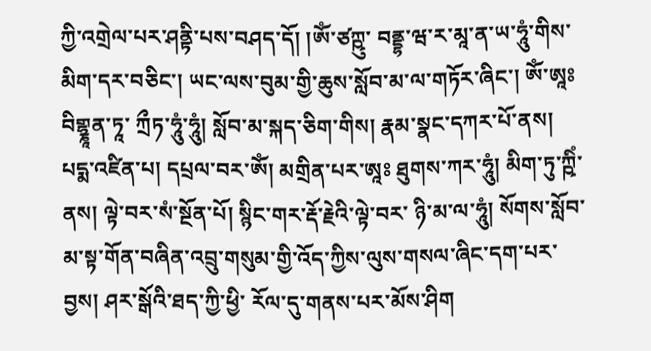ཀྱི་འགྲེལ་པར་ཤནྟི་པས་བཤད་དོ། །ༀ་ཙཀྵུ་ བནྡྷ་ཝ་ར་མཱ་ན་ཡ་ཧཱུཾ་གིས་མིག་དར་བཅིང་། ཡང་ལས་བུམ་གྱི་ཆུས་སློབ་མ་ལ་གཏོར་ཞིང་། ༀ་ཨཱཿབིགྷྣཱན་ཏཱ་ ཀྲྀཏ་ཧཱུཾ་ཧཱུཾ། སློབ་མ་སྐད་ཅིག་གིས། རྣམ་སྣང་དཀར་པོ་ནས། པདྨ་འཛིན་པ། དཔྲལ་བར་ༀ། མགྲིན་པར་ཨཱཿ ཐུགས་ཀར་ཧཱུཾ། མིག་ཏུ་ཀྵིཾ་ནས། ལྟེ་བར་སཾ་སྔོན་པོ། སྙིང་གར་རྡོ་རྗེའི་ལྟེ་བར་ ཉི་མ་ལ་ཧཱུཾ། སོགས་སློབ་མ་སྟ་གོན་བཞིན་འབྲུ་གསུམ་གྱི་འོད་ཀྱིས་ལུས་གསལ་ཞིང་དག་པར་བྱས། ཤར་སྒོའི་ཐད་ཀྱི་ཕྱི་ རོལ་དུ་གནས་པར་མོས་ཤིག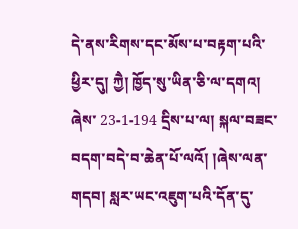དེ་ནས་རིགས་དང་མོས་པ་བརྟག་པའི་ཕྱིར་དུ། ཀྱཻ། ཁྱོད་སུ་ཡིན་ཅི་ལ་དགའ། ཞེས་ 23-1-194 དྲིས་པ་ལ། སྐལ་བཟང་བདག་བདེ་བ་ཆེན་པོ་ལའོ། །ཞེས་ལན་གདབ། སླར་ཡང་འཇུག་པའི་དོན་དུ་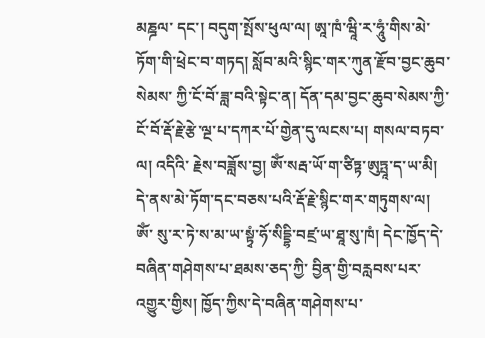མཎྜལ་ དང་། བདུག་སྤོས་ཕུལ་ལ། ཨཱ་ཁཾ་ཝཱི་ར་ཧཱུཾ་གིས་མེ་ཏོག་གི་ཕྲེང་བ་གཏད། སློབ་མའི་སྙིང་གར་ཀུན་རྫོབ་བྱང་ཆུབ་སེམས་ ཀྱི་ངོ་བོ་ཟླ་བའི་སྟེང་ན། དོན་དམ་བྱང་ཆུབ་སེམས་ཀྱི་ངོ་བོ་རྡོ་རྗེ་རྩེ་ལྔ་པ་དཀར་པོ་གྱེན་དུ་ལངས་པ། གསལ་བཏབ་ལ། འདིའི་ རྗེས་བཟློས་བྱ། ༀ་སརྦ་ཡོ་ག་ཙིཏྟ་ཨུཏྤཱ་ད་ཡ་མི། དེ་ནས་མེ་ཏོག་དང་བཅས་པའི་རྡོ་རྗེ་སྙིང་གར་གཏུགས་ལ། ༀ་ སུ་ར་ཏེ་ས་མ་ཡ་སྟྭཾ་ཧོ་སིདྡྷི་བཛྲ་ཡ་ཐཱ་སུ་ཁཾ། དེང་ཁྱོད་དེ་བཞིན་གཤེགས་པ་ཐམས་ཅད་ཀྱི་ བྱིན་གྱི་བརླབས་པར་འགྱུར་གྱིས། ཁྱོད་ཀྱིས་དེ་བཞིན་གཤེགས་པ་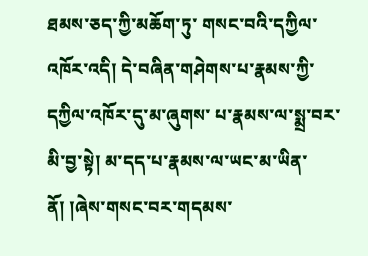ཐམས་ཅད་ཀྱི་མཆོག་ཏུ་ གསང་བའི་དཀྱིལ་འཁོར་འདི། དེ་བཞིན་གཤེགས་པ་རྣམས་ཀྱི་དཀྱིལ་འཁོར་དུ་མ་ཞུགས་ པ་རྣམས་ལ་སྨྲ་བར་མི་བྱ་སྟེ། མ་དད་པ་རྣམས་ལ་ཡང་མ་ཡིན་ནོ། །ཞེས་གསང་བར་གདམས་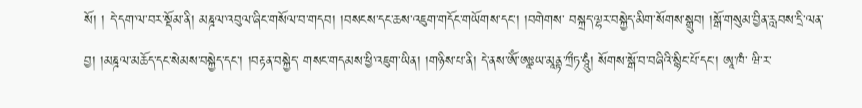སོ། ། དེ་དག་ལ་བར་སྡོམ་ནི། མཎྜལ་འབུལ་ཞིང་གསོལ་བ་གདབ། །བསངས་དང་ཆས་འཇུག་གདོང་གཡོགས་དང་། །བགེགས་ བསྐྲད་ལྷར་བསྐྱེད་མིག་སོགས་སྒྲུབ། །སྒོ་གསུམ་བྱིན་རླབས་དྲི་ལན་བྱ། །མཎྜལ་མཆོད་དང་སེམས་བསྐྱེད་དང་། །བརྟན་བསྐྱེད་ གསང་གདམས་ཕྱི་འཇུག་ཡིན། །གཉིས་པ་ནི། དེ་ནས་ༀ་ཨཱཿཡ་མཱནྟ་ཀྲྀཏ་ཧཱུཾ། སོགས་སྒོ་བ་བཞིའི་སྙིང་པོ་དང་། ཨཱ་ཁཾ་ ཝི་ར་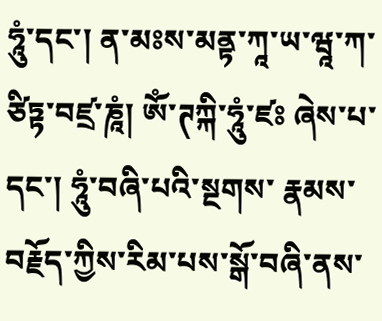ཧཱུཾ་དང་། ན་མཿས་མནྟ་ཀཱ་ཡ་ཝཱ་ཀ་ཙིཏྟ་བཛྲ་ཎཱཾ། ༀ་ཊཀྐི་ཧཱུཾ་ཛཿ ཞེས་པ་དང་། ཧཱུཾ་བཞི་པའི་སྔགས་ རྣམས་བརྗོད་ཀྱིས་རིམ་པས་སྒོ་བཞི་ནས་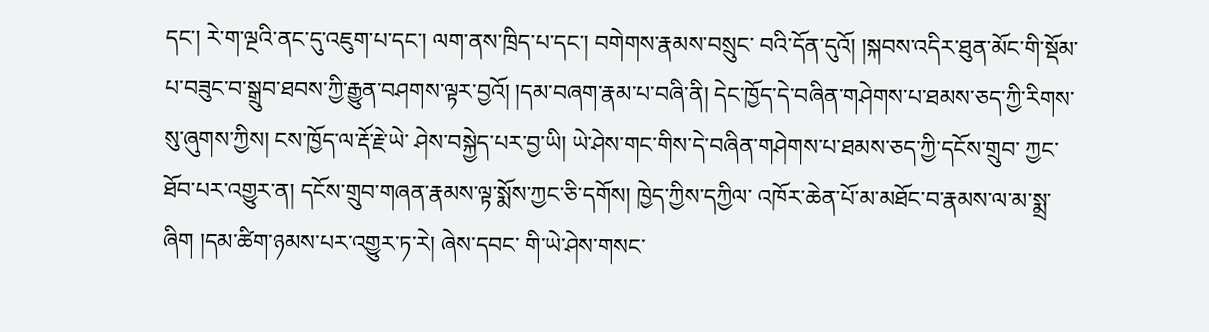དང་། རེ་ག་ལྔའི་ནང་དུ་འཇུག་པ་དང་། ལག་ནས་ཁྲིད་པ་དང་། བགེགས་རྣམས་བསྲུང་ བའི་དོན་དུའོ། །སྐབས་འདིར་ཐུན་མོང་གི་སྡོམ་པ་བཟུང་བ་སྒྲུབ་ཐབས་ཀྱི་རྒྱུན་བཤགས་ལྟར་བྱའོ། །དམ་བཞག་རྣམ་པ་བཞི་ནི། དེང་ཁྱོད་དེ་བཞིན་གཤེགས་པ་ཐམས་ཅད་ཀྱི་རིགས་སུ་ཞུགས་ཀྱིས། ངས་ཁྱོད་ལ་རྡོ་རྗེ་ཡེ་ ཤེས་བསྐྱེད་པར་བྱ་ཡི། ཡེ་ཤེས་གང་གིས་དེ་བཞིན་གཤེགས་པ་ཐམས་ཅད་ཀྱི་དངོས་གྲུབ་ ཀྱང་ཐོབ་པར་འགྱུར་ན། དངོས་གྲུབ་གཞན་རྣམས་ལྟ་སྨོས་ཀྱང་ཅི་དགོས། ཁྱེད་ཀྱིས་དཀྱིལ་ འཁོར་ཆེན་པོ་མ་མཐོང་བ་རྣམས་ལ་མ་སྨྲ་ཞིག །དམ་ཚིག་ཉམས་པར་འགྱུར་ཏ་རེ། ཞེས་དབང་ གི་ཡེ་ཤེས་གསང་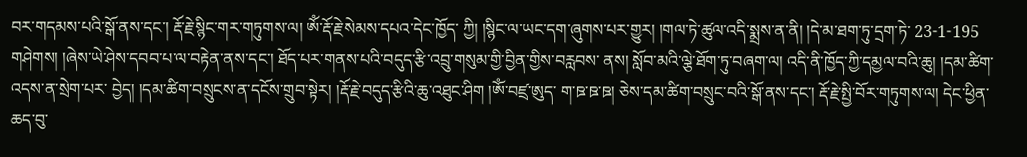བར་གདམས་པའི་སྒོ་ནས་དང་། རྡོ་རྗེ་སྙིང་གར་གཏུགས་ལ། ༀ་རྡོ་རྗེ་སེམས་དཔའ་དེང་ཁྱོད་ ཀྱི། །སྙིང་ལ་ཡང་དག་ཞུགས་པར་གྱུར། །གལ་ཏེ་ཚུལ་འདི་སྨྲས་ན་ནི། །དེ་མ་ཐག་ཏུ་དྲག་ཏེ་ 23-1-195 གཤེགས། །ཞེས་ཡེ་ཤེས་དབབ་པ་ལ་བརྟེན་ནས་དང་། ཐོད་པར་གནས་པའི་བདུད་རྩི་འབྲུ་གསུམ་གྱི་བྱིན་གྱིས་བརླབས་ ནས། སློབ་མའི་ལྕེ་ཐོག་ཏུ་བཞག་ལ། འདི་ནི་ཁྱོད་ཀྱི་དམྱལ་བའི་ཆུ། །དམ་ཚིག་འདས་ན་སྲེག་པར་ བྱེད། །དམ་ཚིག་བསྲུངས་ན་དངོས་གྲུབ་སྟེར། །རྡོ་རྗེ་བདུད་རྩིའི་ཆུ་འཐུང་ཤིག །ༀ་བཛྲ་ཨུད་ ག་ཋ་ཋ་ཋ། ཅེས་དམ་ཚིག་བསྲུང་བའི་སྒོ་ནས་དང་། རྡོ་རྗེ་སྤྱི་བོར་གཏུགས་ལ། དེང་ཕྱིན་ཆད་བུ་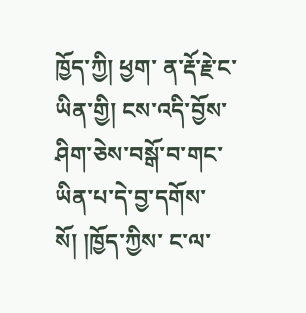ཁྱོད་ཀྱི། ཕྱག་ ན་རྡོ་རྗེ་ང་ཡིན་གྱི། ངས་འདི་བྱོས་ཤིག་ཅེས་བསྒོ་བ་གང་ཡིན་པ་དེ་བྱ་དགོས་སོ། །ཁྱོད་ཀྱིས་ ང་ལ་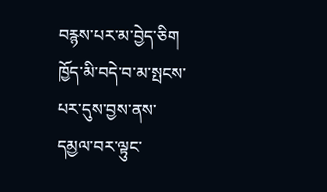བརྙས་པར་མ་བྱེད་ཅིག ཁྱོད་མི་བདེ་བ་མ་སྤངས་པར་དུས་བྱས་ནས་དམྱལ་བར་ལྟུང་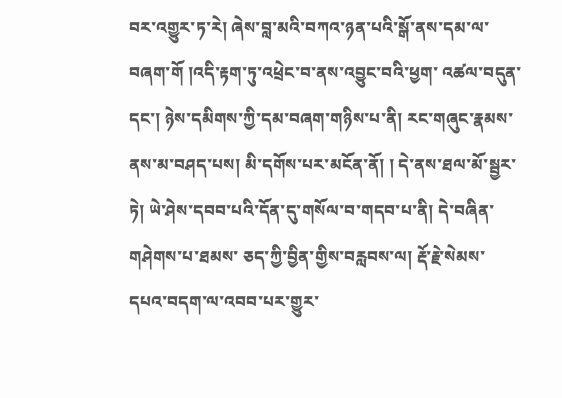བར་འགྱུར་ཏ་རེ། ཞེས་བླ་མའི་བཀའ་ཉན་པའི་སྒོ་ནས་དམ་ལ་བཞག་གོ །འདི་རྟག་ཏུ་འཕྲེང་བ་ནས་འབྱུང་བའི་ཕྱག་ འཚལ་བདུན་དང་། ཉེས་དམིགས་ཀྱི་དམ་བཞག་གཉིས་པ་ནི། རང་གཞུང་རྣམས་ནས་མ་བཤད་པས། མི་དགོས་པར་མངོན་ནོ། ། དེ་ནས་ཐལ་མོ་སྦྱར་ཏེ། ཡེ་ཤེས་དབབ་པའི་དོན་དུ་གསོལ་བ་གདབ་པ་ནི། དེ་བཞིན་གཤེགས་པ་ཐམས་ ཅད་ཀྱི་བྱིན་གྱིས་བརླབས་ལ། རྡོ་རྗེ་སེམས་དཔའ་བདག་ལ་འབབ་པར་གྱུར་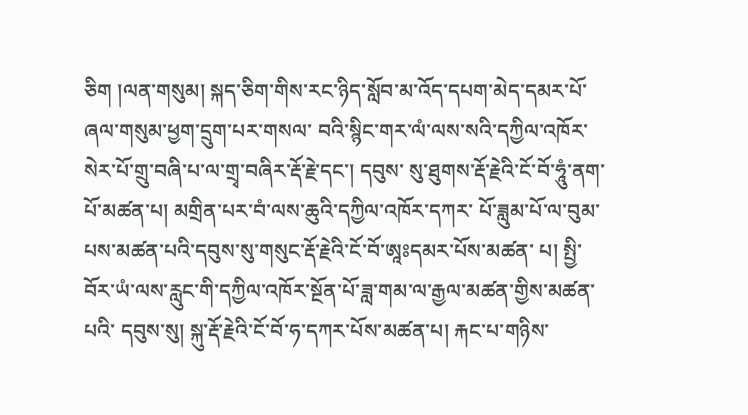ཅིག །ལན་གསུམ། སྐད་ཅིག་གིས་རང་ཉིད་སློབ་མ་འོད་དཔག་མེད་དམར་པོ་ཞལ་གསུམ་ཕྱག་དྲུག་པར་གསལ་ བའི་སྙིང་གར་ལཾ་ལས་སའི་དཀྱིལ་འཁོར་སེར་པོ་གྲུ་བཞི་པ་ལ་གྲྭ་བཞིར་རྡོ་རྗེ་དང་། དབུས་ སུ་ཐུགས་རྡོ་རྗེའི་ངོ་བོ་ཧཱུཾ་ནག་པོ་མཚན་པ། མགྲིན་པར་བཾ་ལས་ཆུའི་དཀྱིལ་འཁོར་དཀར་ པོ་ཟླུམ་པོ་ལ་བུམ་པས་མཚན་པའི་དབུས་སུ་གསུང་རྡོ་རྗེའི་ངོ་བོ་ཨཱཿདམར་པོས་མཚན་ པ། སྤྱི་བོར་ཡཾ་ལས་རླུང་གི་དཀྱིལ་འཁོར་སྔོན་པོ་ཟླ་གམ་ལ་རྒྱལ་མཚན་གྱིས་མཚན་པའི་ དབུས་སུ། སྐུ་རྡོ་རྗེའི་ངོ་བོ་ཧ་དཀར་པོས་མཚན་པ། རྐང་པ་གཉིས་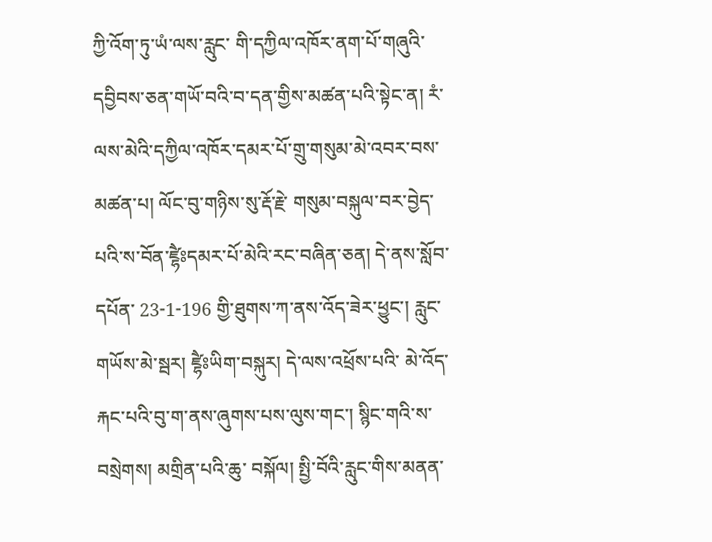ཀྱི་འོག་ཏུ་ཡཾ་ལས་རླུང་ གི་དཀྱིལ་འཁོར་ནག་པོ་གཞུའི་དབྱིབས་ཅན་གཡོ་བའི་བ་དན་གྱིས་མཚན་པའི་སྟེང་ན། རཾ་ ལས་མེའི་དཀྱིལ་འཁོར་དམར་པོ་གྲུ་གསུམ་མེ་འབར་བས་མཚན་པ། ལོང་བུ་གཉིས་སུ་རྡོ་རྗེ་ གསུམ་བསྐུལ་བར་བྱེད་པའི་ས་བོན་ཛྷཻཿདམར་པོ་མེའི་རང་བཞིན་ཅན། དེ་ནས་སློབ་དཔོན་ 23-1-196 གྱི་ཐུགས་ཀ་ནས་འོད་ཟེར་ཕྱུང་། རླུང་གཡོས་མེ་སྦར། ཛྷཻཿཡིག་བསྐུར། དེ་ལས་འཕྲོས་པའི་ མེ་འོད་རྐང་པའི་བུ་ག་ནས་ཞུགས་པས་ལུས་གང་། སྙིང་གའི་ས་བསྲེགས། མགྲིན་པའི་ཆུ་ བསྐོལ། སྤྱི་བོའི་རླུང་གིས་མནན་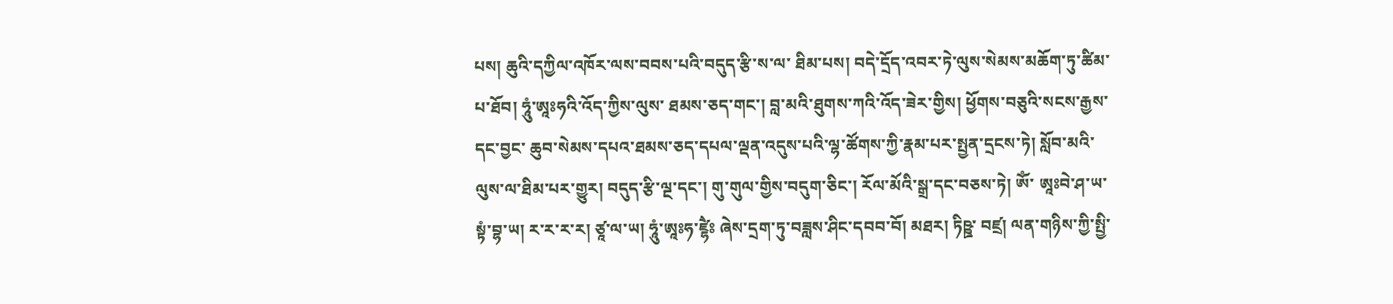པས། ཆུའི་དཀྱིལ་འཁོར་ལས་བབས་པའི་བདུད་རྩི་ས་ལ་ ཐིམ་པས། བདེ་དྲོད་འབར་ཏེ་ལུས་སེམས་མཆོག་ཏུ་ཚིམ་པ་ཐོབ། ཧཱུཾ་ཨཱཿཧའི་འོད་ཀྱིས་ལུས་ ཐམས་ཅད་གང་། བླ་མའི་ཐུགས་ཀའི་འོད་ཟེར་གྱིས། ཕྱོགས་བཅུའི་སངས་རྒྱས་དང་བྱང་ ཆུབ་སེམས་དཔའ་ཐམས་ཅད་དཔལ་ལྡན་འདུས་པའི་ལྷ་ཚོགས་ཀྱི་རྣམ་པར་སྤྱན་དྲངས་ཏེ། སློབ་མའི་ལུས་ལ་ཐིམ་པར་གྱུར། བདུད་རྩི་ལྔ་དང་། གུ་གུལ་གྱིས་བདུག་ཅིང་། རོལ་མོའི་སྒྲ་དང་བཅས་ཏེ། ༀ་ ཨཱཿབེ་ཤ་ཡ་སྟཾ་བྷ་ཡ། ར་ར་ར་ར། ཙཱ་ལ་ཡ། ཧཱུཾ་ཨཱཿཧ་ཛྷཻཿ ཞེས་དྲག་ཏུ་བཟླས་ཤིང་དབབ་བོ། མཐར། ཏིཥྛ་ བཛྲ། ལན་གཉིས་ཀྱི་སྤྱི་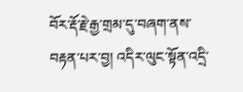བོར་རྡོ་རྗེ་རྒྱ་གྲམ་དུ་བཞག་ནས་བརྟན་པར་བྱ། འདིར་ལུང་སྟོན་འདྲི་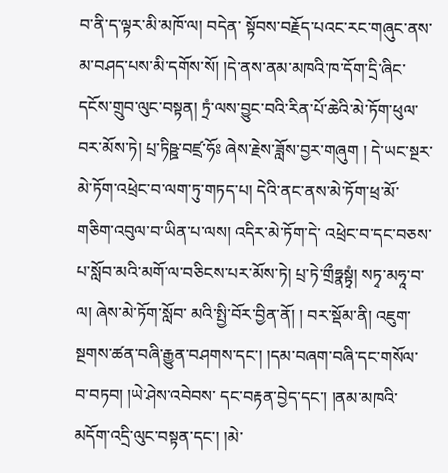བ་ནི་ད་ལྟར་མི་མཁོ་ལ། བདེན་ སྟོབས་བརྗོད་པའང་རང་གཞུང་ནས་མ་བཤད་པས་མི་དགོས་སོ། །དེ་ནས་ནམ་མཁའི་ཁ་དོག་དྲི་ཞིང་དངོས་གྲུབ་ལུང་བསྟན། ཏྲཾ་ལས་བྱུང་བའི་རིན་པོ་ཆེའི་མེ་ཏོག་ཕུལ་བར་མོས་ཏེ། པྲ་ཏིཥྛ་བཛྲ་ཧོཿ ཞེས་རྗེས་ཟློས་བྱར་གཞུག ། དེ་ཡང་སྔར་མེ་ཏོག་འཕྲེང་བ་ལག་ཏུ་གཏད་པ། དེའི་ནང་ནས་མེ་ཏོག་ཕྲ་མོ་གཅིག་འབུལ་བ་ཡིན་པ་ལས། འདིར་མེ་ཏོག་དེ་ འཕྲེང་བ་དང་བཅས་པ་སློབ་མའི་མགོ་ལ་བཅིངས་པར་མོས་ཏེ། པྲ་ཏེ་གྲྀཧྣསྟྭཾ། སཏྭ་མཧཱ་བ་ལ། ཞེས་མེ་ཏོག་སློབ་ མའི་སྤྱི་བོར་བྱིན་ནོ། ། བར་སྡོམ་ནི། འཇུག་སྔགས་ཚན་བཞི་རྒྱུན་བཤགས་དང་། །དམ་བཞག་བཞི་དང་གསོལ་བ་བཏབ། །ཡེ་ཤེས་འབེབས་ དང་བརྟན་བྱེད་དང་། །ནམ་མཁའི་མདོག་འདྲི་ལུང་བསྟན་དང་། །མེ་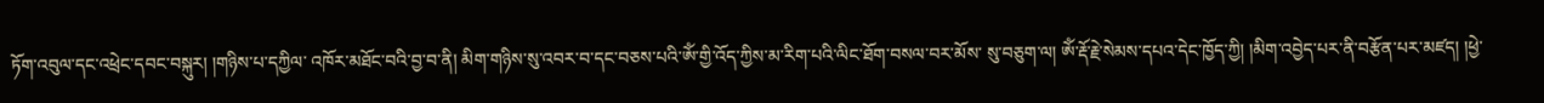ཏོག་འབུལ་དང་འཕྲེང་དབང་བསྐུར། །གཉིས་པ་དཀྱིལ་ འཁོར་མཐོང་བའི་བྱ་བ་ནི། མིག་གཉིས་སུ་འབར་བ་དང་བཅས་པའི་ༀ་གྱི་འོད་ཀྱིས་མ་རིག་པའི་ལིང་ཐོག་བསལ་བར་མོས་ སུ་བཅུག་ལ། ༀ་རྡོ་རྗེ་སེམས་དཔའ་དེང་ཁྱོད་ཀྱི། །མིག་འབྱེད་པར་ནི་བརྩོན་པར་མཛད། །ཕྱེ་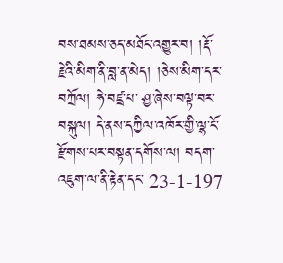བས་ཐམས་ཅད་མཐོང་འགྱུར་བ། །རྡོ་རྗེའི་མིག་ནི་བླ་ན་མེད། །ཅེས་མིག་དར་བཀྲོལ། ཧེ་བཛྲ་པ་ ཤྱ་ཞེས་བལྟ་བར་བསྐུལ། དེ་ནས་དཀྱིལ་འཁོར་གྱི་ལྷ་ངོ་རྫོགས་པར་བསྟན་དགོས་ལ། བདག་འཇུག་ལ་ནི་རྟེན་དང་ 23-1-197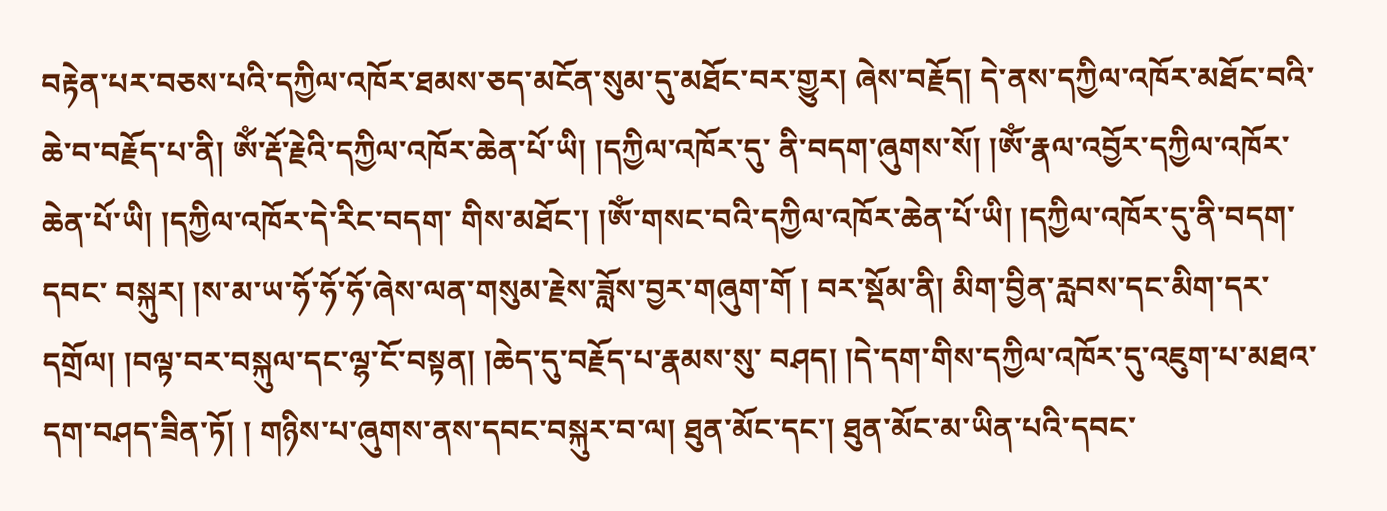བརྟེན་པར་བཅས་པའི་དཀྱིལ་འཁོར་ཐམས་ཅད་མངོན་སུམ་དུ་མཐོང་བར་གྱུར། ཞེས་བརྗོད། དེ་ནས་དཀྱིལ་འཁོར་མཐོང་བའི་ཆེ་བ་བརྗོད་པ་ནི། ༀ་རྡོ་རྗེའི་དཀྱིལ་འཁོར་ཆེན་པོ་ཡི། །དཀྱིལ་འཁོར་དུ་ ནི་བདག་ཞུགས་སོ། །ༀ་རྣལ་འབྱོར་དཀྱིལ་འཁོར་ཆེན་པོ་ཡི། །དཀྱིལ་འཁོར་དེ་རིང་བདག་ གིས་མཐོང་། །ༀ་གསང་བའི་དཀྱིལ་འཁོར་ཆེན་པོ་ཡི། །དཀྱིལ་འཁོར་དུ་ནི་བདག་དབང་ བསྐུར། །ས་མ་ཡ་ཧོ་ཧོ་ཧོ་ཞེས་ལན་གསུམ་རྗེས་ཟློས་བྱར་གཞུག་གོ ། བར་སྡོམ་ནི། མིག་བྱིན་རླབས་དང་མིག་དར་དགྲོལ། །བལྟ་བར་བསྐུལ་དང་ལྷ་ངོ་བསྟན། །ཆེད་དུ་བརྗོད་པ་རྣམས་སུ་ བཤད། །དེ་དག་གིས་དཀྱིལ་འཁོར་དུ་འཇུག་པ་མཐའ་དག་བཤད་ཟིན་ཏོ། ། གཉིས་པ་ཞུགས་ནས་དབང་བསྐུར་བ་ལ། ཐུན་མོང་དང་། ཐུན་མོང་མ་ཡིན་པའི་དབང་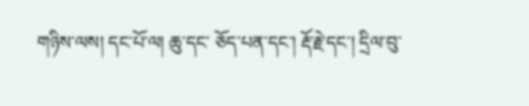གཉིས་ལས། དང་པོ་ལ། ཆུ་དང་ ཅོད་པན་དང་། རྡོ་རྗེ་དང་། དྲིལ་བུ་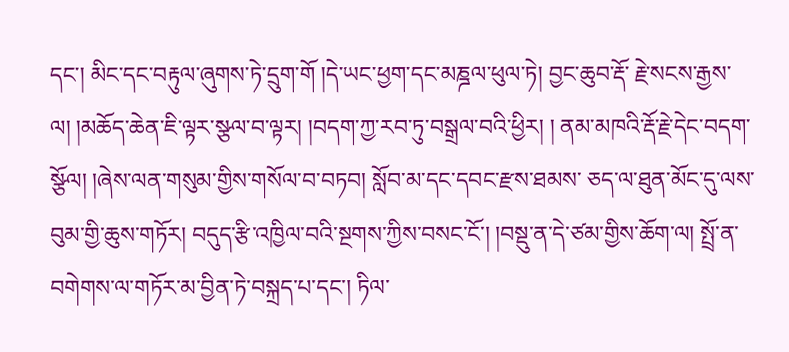དང་། མིང་དང་བརྟུལ་ཞུགས་ཏེ་དྲུག་གོ །དེ་ཡང་ཕྱག་དང་མཎྜལ་ཕུལ་ཏེ། བྱང་ཆུབ་རྡོ་ རྗེ་སངས་རྒྱས་ལ། །མཆོད་ཆེན་ཇི་ལྟར་སྩལ་བ་ལྟར། །བདག་ཀྱ་རབ་ཏུ་བསྒྲལ་བའི་ཕྱིར། ། ནམ་མཁའི་རྡོ་རྗེ་དེང་བདག་སྩོལ། །ཞེས་ལན་གསུམ་གྱིས་གསོལ་བ་བཏབ། སློབ་མ་དང་དབང་རྫས་ཐམས་ ཅད་ལ་ཐུན་མོང་དུ་ལས་བུམ་གྱི་ཆུས་གཏོར། བདུད་རྩི་འཁྱིལ་བའི་སྔགས་ཀྱིས་བསང་ངོ་། །བསྡུ་ན་དེ་ཙམ་གྱིས་ཆོག་ལ། སྤྲོ་ན་ བགེགས་ལ་གཏོར་མ་བྱིན་ཏེ་བསྐྲད་པ་དང་། ཏིལ་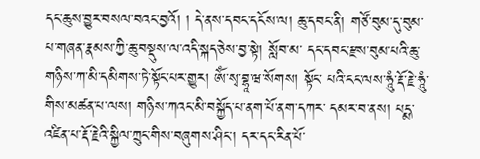དང་ཆུས་བྱུར་བསལ་བའང་བྱའོ། ། དེ་ནས་དབང་དངོས་ལ། ཆུ་དབང་ནི། གཙོ་བུམ་དུ་བུམ་པ་གཞན་རྣམས་ཀྱི་ཆུ་བསྡུས་ལ་འདི་སྐད་ཅེས་བྱ་སྟེ། སློབ་མ་ དང་དབང་རྫས་བུམ་པའི་ཆུ་གཉིས་ཀ་མི་དམིགས་ཏེ་སྟོང་པར་གྱུར། ༀ་སྭ་བྷཱ་ཝ་སོགས། སྟོང་ པའི་ངང་ལས་ཧཱུཾ་རྡོ་རྗེ་ཧཱུཾ་གིས་མཚན་པ་ལས། གཉིས་ཀའང་མི་བསྐྱོད་པ་ནག་པོ་ནག་དཀར་ དམར་བ་ནས། པདྨ་འཛིན་པ་རྡོ་རྗེའི་སྐྱིལ་ཀྲུང་གིས་བཞུགས་ཤིང་། དར་དང་རིན་པོ་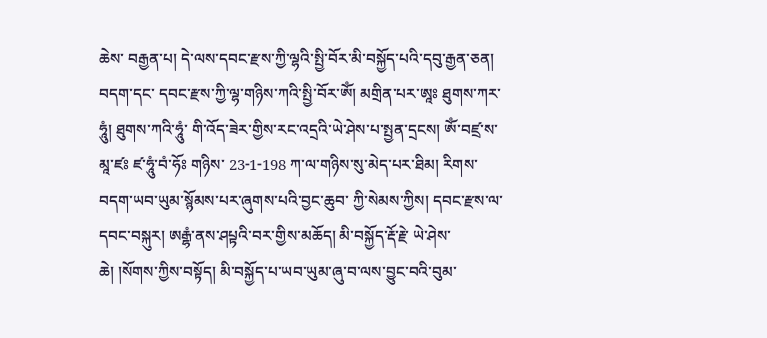ཆེས་ བརྒྱན་པ། དེ་ལས་དབང་རྫས་ཀྱི་ལྷའི་སྤྱི་བོར་མི་བསྐྱོད་པའི་དབུ་རྒྱན་ཅན། བདག་དང་ དབང་རྫས་ཀྱི་ལྷ་གཉིས་ཀའི་སྤྱི་བོར་ༀ། མགྲིན་པར་ཨཱཿ ཐུགས་ཀར་ཧཱུཾ། ཐུགས་ཀའི་ཧཱུཾ་ གི་འོད་ཟེར་གྱིས་རང་འདྲའི་ཡེ་ཤེས་པ་སྤྱན་དྲངས། ༀ་བཛྲ་ས་མཱ་ཛཿ ཛ་ཧཱུཾ་བཾ་ཧོཿ གཉིས་ 23-1-198 ཀ་ལ་གཉིས་སུ་མེད་པར་ཐིམ། རིགས་བདག་ཡབ་ཡུམ་སྙོམས་པར་ཞུགས་པའི་བྱང་ཆུབ་ ཀྱི་སེམས་ཀྱིས། དབང་རྫས་ལ་དབང་བསྐུར། ཨརྒྷཾ་ནས་ཤཔྟའི་བར་གྱིས་མཆོད། མི་བསྐྱོད་རྡོ་རྗེ་ ཡེ་ཤེས་ཆེ། །སོགས་ཀྱིས་བསྟོད། མི་བསྐྱོད་པ་ཡབ་ཡུམ་ཞུ་བ་ལས་བྱུང་བའི་བུམ་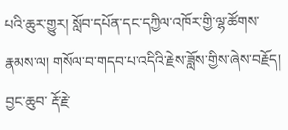པའི་ཆུར་གྱུར། སློབ་དཔོན་དང་དཀྱིལ་འཁོར་གྱི་ལྷ་ཚོགས་རྣམས་ལ། གསོལ་བ་གདབ་པ་འདིའི་རྗེས་ཟློས་གྱིས་ཞེས་བརྗོད། བྱང་ཆུབ་ རྡོ་རྗེ་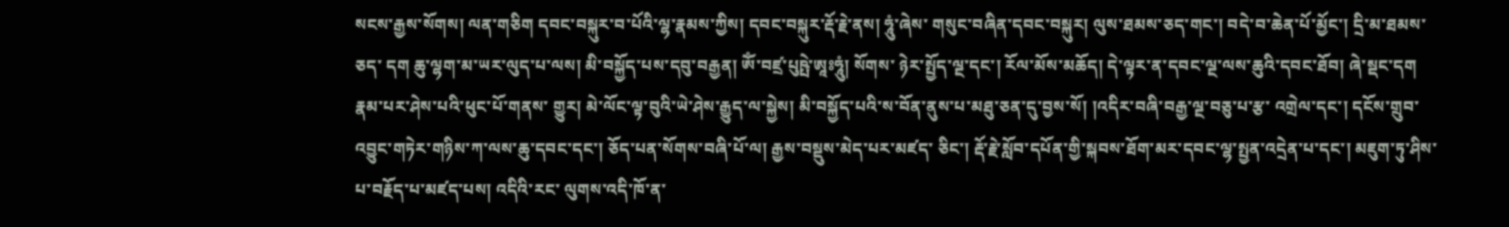སངས་རྒྱས་སོགས། ལན་གཅིག དབང་བསྐུར་བ་པོའི་ལྷ་རྣམས་ཀྱིས། དབང་བསྐུར་རྡོ་རྗེ་ནས། ཧཱུཾ་ཞེས་ གསུང་བཞིན་དབང་བསྐུར། ལུས་ཐམས་ཅད་གང་། བདེ་བ་ཆེན་པོ་མྱོང་། དྲི་མ་ཐམས་ཅད་ དག ཆུ་ལྷག་མ་ཡར་ལུད་པ་ལས། མི་བསྐྱོད་པས་དབུ་བརྒྱན། ༀ་བཛྲ་པུཥྤེ་ཨཱཿཧཱུཾ། སོགས་ ཉེར་སྤྱོད་ལྔ་དང་། རོལ་མོས་མཆོད། དེ་ལྟར་ན་དབང་ལྔ་ལས་ཆུའི་དབང་ཐོབ། ཞེ་སྡང་དག རྣམ་པར་ཤེས་པའི་ཕུང་པོ་གནས་ གྱུར། མེ་ལོང་ལྟ་བུའི་ཡེ་ཤེས་རྒྱུད་ལ་སྐྱེས། མི་བསྐྱོད་པའི་ས་བོན་ནུས་པ་མཐུ་ཅན་དུ་བྱས་སོ། །འདིར་བཞི་བརྒྱ་ལྔ་བཅུ་པ་རྩ་ འགྲེལ་དང་། དངོས་གྲུབ་འབྱུང་གཏེར་གཉིས་ཀ་ལས་ཆུ་དབང་དང་། ཅོད་པན་སོགས་བཞི་པོ་ལ། རྒྱས་བསྡུས་མེད་པར་མཛད་ ཅིང་། རྡོ་རྗེ་སློབ་དཔོན་གྱི་སྐབས་ཐོག་མར་དབང་ལྷ་སྤྱན་འདྲེན་པ་དང་། མཇུག་ཏུ་ཤིས་པ་བརྗོད་པ་མཛད་པས། འདིའི་རང་ ལུགས་འདི་ཁོ་ན་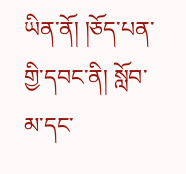ཡིན་ནོ། །ཅོད་པན་གྱི་དབང་ནི། སློབ་མ་དང་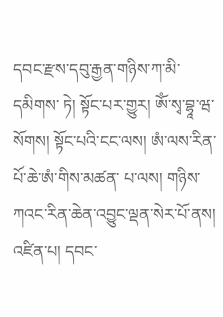དབང་རྫས་དབུ་རྒྱན་གཉིས་ཀ་མི་དམིགས་ ཏེ། སྟོང་པར་གྱུར། ༀ་སྭ་བྷཱ་ཝ་སོགས། སྟོང་པའི་ངང་ལས། ཨཾ་ལས་རིན་པོ་ཆེ་ཨཾ་གིས་མཚན་ པ་ལས། གཉིས་ཀའང་རིན་ཆེན་འབྱུང་ལྡན་སེར་པོ་ནས། འཛིན་པ། དབང་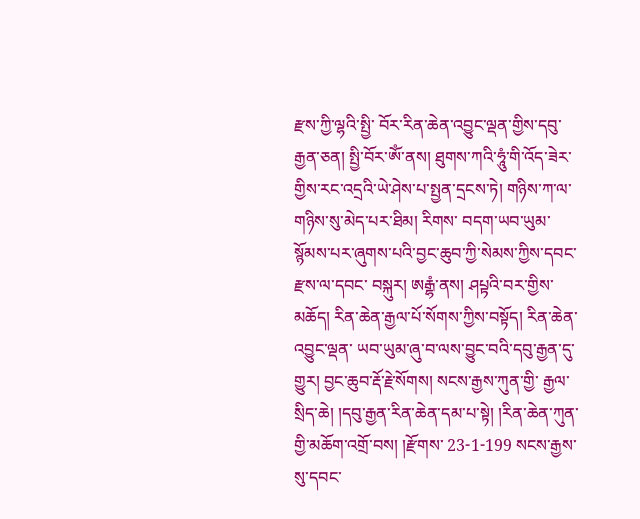རྫས་ཀྱི་ལྷའི་སྤྱི་ བོར་རིན་ཆེན་འབྱུང་ལྡན་གྱིས་དབུ་རྒྱན་ཅན། སྤྱི་བོར་ༀ་ནས། ཐུགས་ཀའི་ཧཱུཾ་གི་འོད་ཟེར་ གྱིས་རང་འདྲའི་ཡེ་ཤེས་པ་སྤྱན་དྲངས་ཏེ། གཉིས་ཀ་ལ་གཉིས་སུ་མེད་པར་ཐིམ། རིགས་ བདག་ཡབ་ཡུམ་སྙོམས་པར་ཞུགས་པའི་བྱང་ཆུབ་ཀྱི་སེམས་ཀྱིས་དབང་རྫས་ལ་དབང་ བསྐུར། ཨརྒྷཾ་ནས། ཤཔྟའི་བར་གྱིས་མཆོད། རིན་ཆེན་རྒྱལ་པོ་སོགས་ཀྱིས་བསྟོད། རིན་ཆེན་འབྱུང་ལྡན་ ཡབ་ཡུམ་ཞུ་བ་ལས་བྱུང་བའི་དབུ་རྒྱན་དུ་གྱུར། བྱང་ཆུབ་རྡོ་རྗེ་སོགས། སངས་རྒྱས་ཀུན་གྱི་ རྒྱལ་སྲིད་ཆེ། །དབུ་རྒྱན་རིན་ཆེན་དམ་པ་སྟེ། །རིན་ཆེན་ཀུན་གྱི་མཆོག་འགྲོ་བས། །རྫོགས་ 23-1-199 སངས་རྒྱས་སུ་དབང་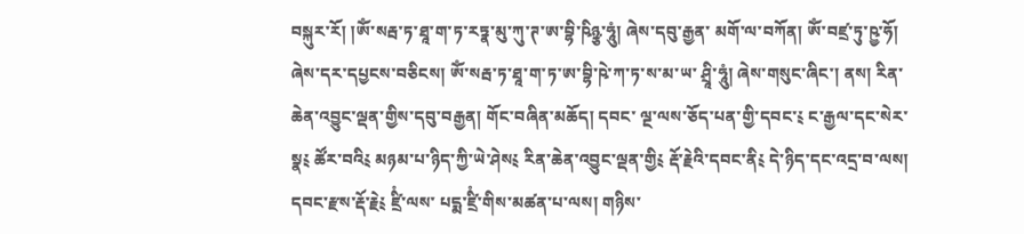བསྐུར་རོ། །ༀ་སརྦ་ཏ་ཐཱ་ག་ཏ་རཏྣ་མུ་ཀུ་ཊ་ཨ་བྷི་ཥིཉྩ་ཧཱུཾ། ཞེས་དབུ་རྒྱན་ མགོ་ལ་བཀོན། ༀ་བཛྲ་ཏུ་ཥྱ་ཧོ། ཞེས་དར་དཔྱངས་བཅིངས། ༀ་སརྦ་ཏ་ཐཱ་ག་ཏ་ཨ་བྷི་ཥེ་ཀ་ཏ་ས་མ་ཡ་ ཤྲཱི་ཧཱུཾ། ཞེས་གསུང་ཞིང་། ནས། རིན་ཆེན་འབྱུང་ལྡན་གྱིས་དབུ་བརྒྱན། གོང་བཞིན་མཆོད། དབང་ ལྔ་ལས་ཅོད་པན་གྱི་དབང་༴ ང་རྒྱལ་དང་སེར་སྣ༴ ཚོར་བའི༴ མཉམ་པ་ཉིད་ཀྱི་ཡེ་ཤེས༴ རིན་ཆེན་འབྱུང་ལྡན་གྱི༴ རྡོ་རྗེའི་དབང་ནི༴ དེ་ཉིད་དང་འདྲ་བ་ལས། དབང་རྫས་རྡོ་རྗེ༴ ཛྲིཾ་ལས་ པདྨ་ཛྲིཾ་གིས་མཚན་པ་ལས། གཉིས་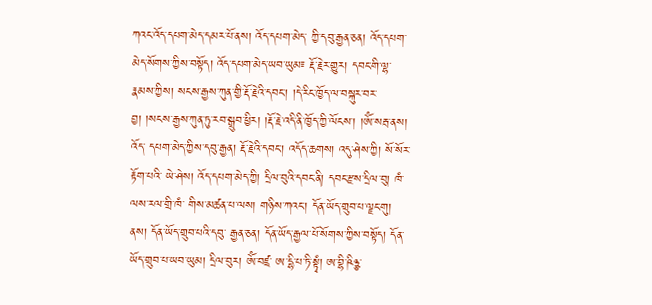ཀའང་འོད་དཔག་མེད་དམར་པོ་ནས། འོད་དཔག་མེད་ ཀྱི་དབུ་རྒྱན་ཅན། འོད་དཔག་མེད་སོགས་ཀྱིས་བསྟོད། འོད་དཔག་མེད་ཡབ་ཡུམ༴ རྡོ་རྗེར་གྱུར། དབང་གི་ལྷ་རྣམས་ཀྱིས། སངས་རྒྱས་ཀུན་གྱི་རྡོ་རྗེའི་དབང་། །དེ་རིང་ཁྱོད་ལ་བསྐུར་བར་ བྱ། །སངས་རྒྱས་ཀུན་ཏུ་རབ་སྒྲུབ་ཕྱིར། །རྡོ་རྗེ་འདི་ནི་ཁྱོད་ཀྱི་ལོངས་། །ༀ་སརྦ་ནས། འོད་ དཔག་མེད་ཀྱིས་དབུ་རྒྱན། རྡོ་རྗེའི་དབང་། འདོད་ཆགས། འདུ་ཤེས་ཀྱི། སོ་སོར་རྟོག་པའི་ ཡེ་ཤེས། འོད་དཔག་མེད་ཀྱི། དྲིལ་བུའི་དབང་ནི། དབང་རྫས་དྲིལ་བུ། ཁཾ་ལས་རལ་གྲི་ཁཾ་ གིས་མཚན་པ་ལས། གཉིས་ཀའང་། དོན་ཡོད་གྲུབ་པ་ལྗང་གུ། ནས། དོན་ཡོད་གྲུབ་པའི་དབུ་ རྒྱན་ཅན། དོན་ཡོད་རྒྱལ་པོ་སོགས་ཀྱིས་བསྟོད། དོན་ཡོད་གྲུབ་པ་ཡབ་ཡུམ། དྲིལ་བུར། ༀ་བཛྲ་ ཨ་དྷི་པ་ཏི་སྟྭཾ། ཨ་བྷི་ཥིཉྩ་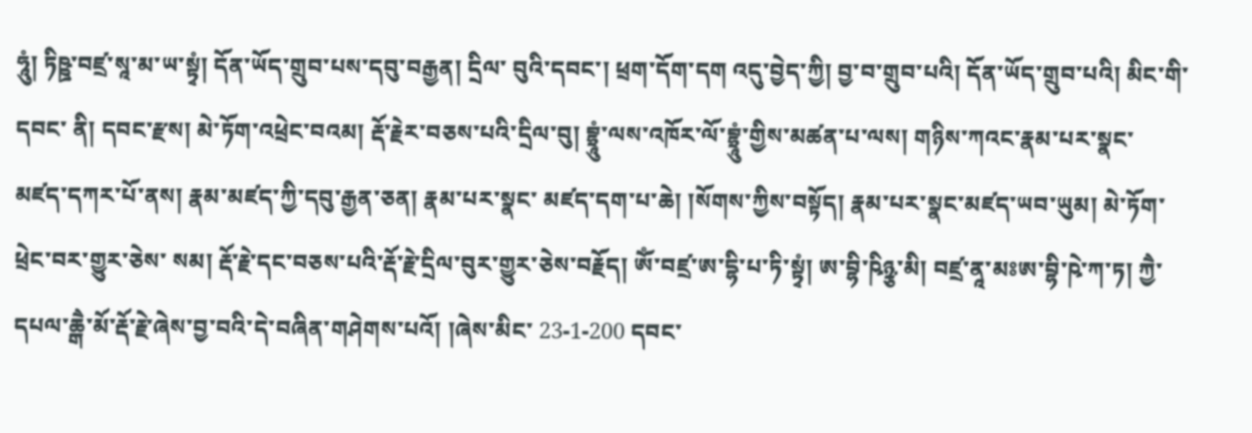ཧཱུཾ། ཏིཥྛ་བཛྲ་སཱ་མ་ཡ་སྟྭཾ། དོན་ཡོད་གྲུབ་པས་དབུ་བརྒྱན། དྲིལ་ བུའི་དབང་། ཕྲག་དོག་དག འདུ་བྱེད་ཀྱི། བྱ་བ་གྲུབ་པའི། དོན་ཡོད་གྲུབ་པའི། མིང་གི་དབང་ ནི། དབང་རྫས། མེ་ཏོག་འཕྲེང་བའམ། རྡོ་རྗེར་བཅས་པའི་དྲིལ་བུ། བྷྲཱུཾ་ལས་འཁོར་ལོ་བྷྲཱུཾ་གྱིས་མཚན་པ་ལས། གཉིས་ཀའང་རྣམ་པར་སྣང་མཛད་དཀར་པོ་ནས། རྣམ་མཛད་ཀྱི་དབུ་རྒྱན་ཅན། རྣམ་པར་སྣང་ མཛད་དག་པ་ཆེ། །སོགས་ཀྱིས་བསྟོད། རྣམ་པར་སྣང་མཛད་ཡབ་ཡུམ། མེ་ཏོག་ཕྲེང་བར་གྱུར་ཅེས་ སམ། རྡོ་རྗེ་དང་བཅས་པའི་རྡོ་རྗེ་དྲིལ་བུར་གྱུར་ཅེས་བརྗོད། ༀ་བཛྲ་ཨ་དྷི་པ་ཏི་སྟྭཾ། ཨ་བྷི་ཥིཉྩ་མི། བཛྲ་ནཱ་མཿཨ་བྷི་ཥེ་ཀ་ཏ། ཀྱཻ་དཔལ་ཆྒཻ་མོ་རྡོ་རྗེ་ཞེས་བྱ་བའི་དེ་བཞིན་གཤེགས་པའོ། །ཞེས་མིང་ 23-1-200 དབང་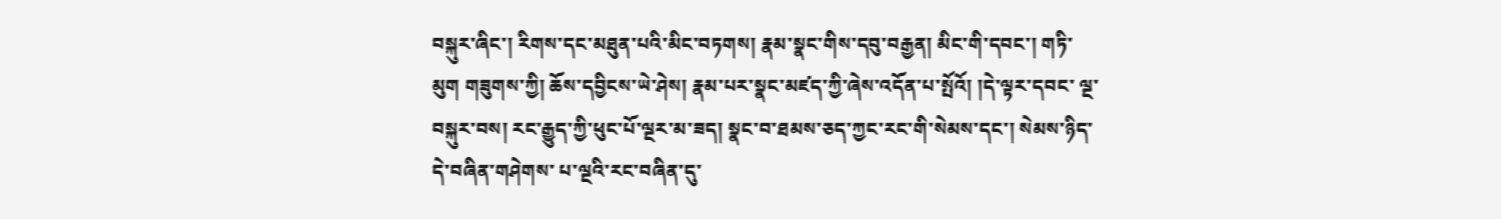བསྐུར་ཞིང་། རིགས་དང་མཐུན་པའི་མིང་བཏགས། རྣམ་སྣང་གིས་དབུ་བརྒྱན། མིང་གི་དབང་། གཏི་ མུག གཟུགས་ཀྱི། ཆོས་དབྱིངས་ཡེ་ཤེས། རྣམ་པར་སྣང་མཛད་ཀྱི་ཞེས་འདོན་པ་སྤོའོ། །དེ་ལྟར་དབང་ ལྔ་བསྐུར་བས། རང་རྒྱུད་ཀྱི་ཕུང་པོ་ལྔར་མ་ཟད། སྣང་བ་ཐམས་ཅད་ཀྱང་རང་གི་སེམས་དང་། སེམས་ཉིད་དེ་བཞིན་གཤེགས་ པ་ལྔའི་རང་བཞིན་དུ་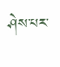ཤེས་པར་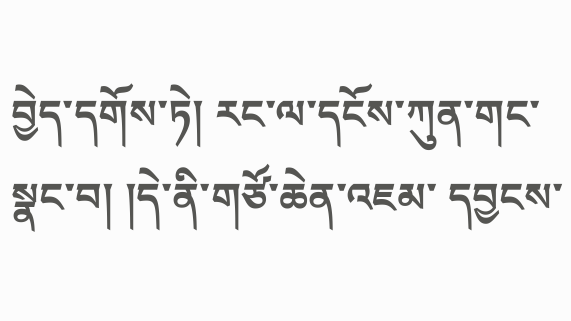བྱེད་དགོས་ཏེ། རང་ལ་དངོས་ཀུན་གང་སྣང་བ། །དེ་ནི་གཙོ་ཆེན་འཇམ་ དབྱངས་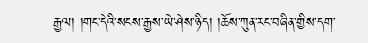རྒྱལ། །གང་དེའི་སངས་རྒྱས་ཡེ་ཤེས་ཉིད། །ཆོས་ཀུན་རང་བཞིན་གྱིས་དག་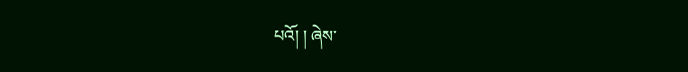པའོ། ། ཞེས་